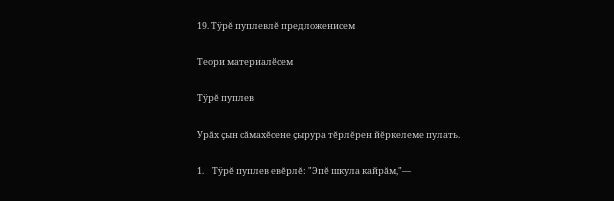19. Тÿрĕ пуплевлĕ предложенисем

Теори материалӗсем

Тÿрĕ пуплев

Урăх çын сăмахĕсене çырура тĕрлĕрен йĕркелеме пулать.

1.    Тÿрĕ пуплев евĕрлĕ: "Эпĕ шкула кайрăм,"—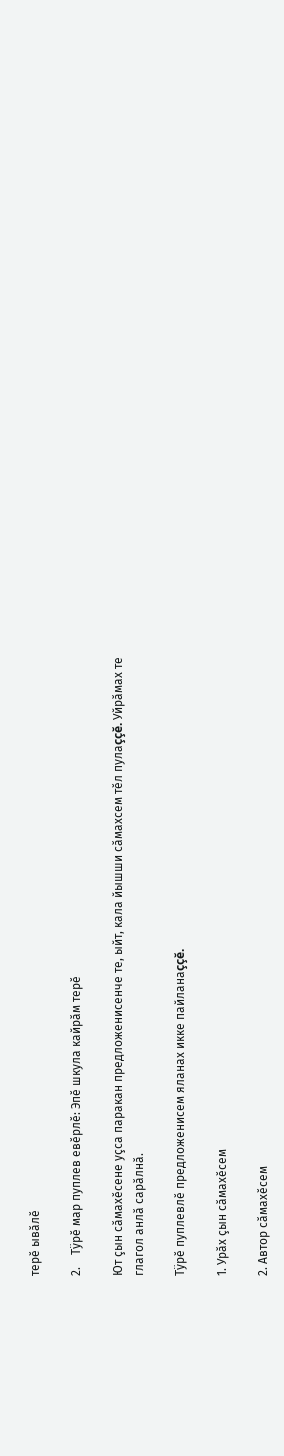терĕ ывăлĕ

2.    Тÿрĕ мар пуплев евĕрлĕ: Эпĕ шкула кайрăм терĕ

Ют çын сăмахĕсене уçса паракан предложенисенче те, ыйт, кала йышши сăмахсем тĕл пулаççĕ. Уйрăмах те глагол анлă сарăлнă.

Тÿрĕ пуплевлĕ предложенисем яланах икке пайланаççĕ.

1. Урăх çын сăмахĕсем

2. Автор сăмахĕсем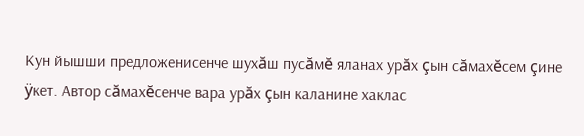Кун йышши предложенисенче шухăш пусăмĕ яланах урăх çын сăмахĕсем çине ÿкет. Автор сăмахĕсенче вара урăх çын каланине хаклас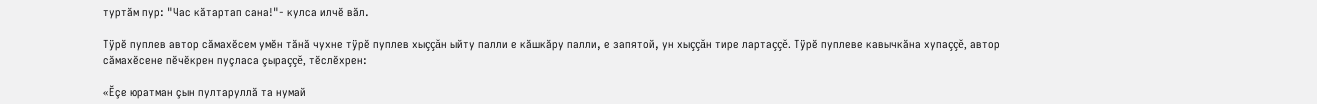туртăм пур: "Час кăтартап сана!"- кулса илчĕ вăл.

Тÿрĕ пуплев автор сăмахĕсем умĕн тăнă чухне тÿрĕ пуплев хыççăн ыйту палли е кăшкăру палли, е запятой, ун хыççăн тире лартаççĕ. Тÿрĕ пуплеве кавычкăна хупаççĕ, автор сăмахĕсене пĕчĕкрен пуçласа çыраççĕ, тĕслĕхрен:

«Ĕçе юратман çын пултаруллă та нумай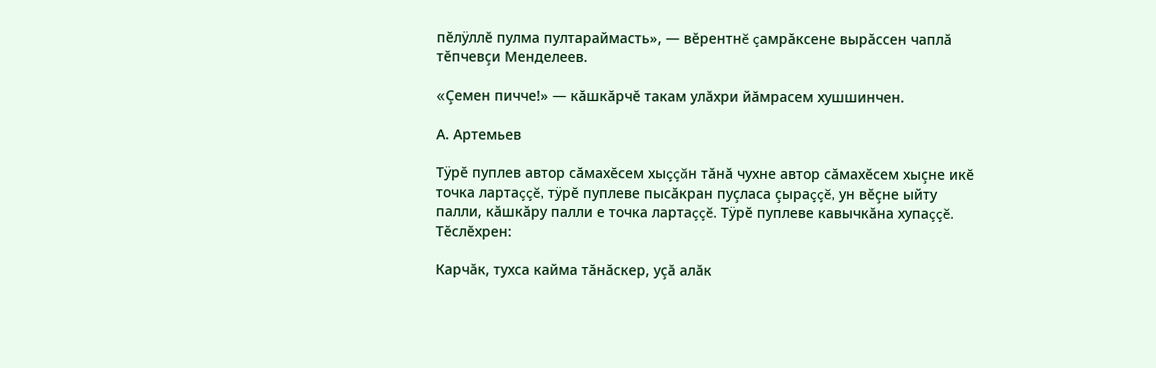пĕлÿллĕ пулма пултараймасть», — вĕрентнĕ çамрăксене вырăссен чаплă тĕпчевçи Менделеев.

«Çемен пичче!» — кăшкăрчĕ такам улăхри йăмрасем хушшинчен.

А. Артемьев

Тÿрĕ пуплев автор сăмахĕсем хыççăн тăнă чухне автор сăмахĕсем хыçне икĕ точка лартаççĕ, тÿрĕ пуплеве пысăкран пуçласа çыраççĕ, ун вĕçне ыйту палли, кăшкăру палли е точка лартаççĕ. Тÿрĕ пуплеве кавычкăна хупаççĕ. Тĕслĕхрен:

Карчăк, тухса кайма тăнăскер, уçă алăк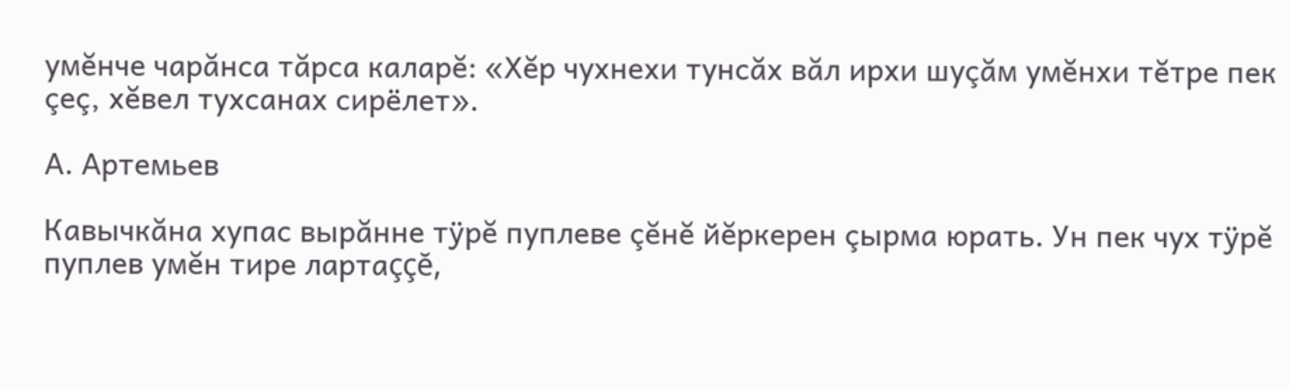умĕнче чарăнса тăрса каларĕ: «Хĕр чухнехи тунсăх вăл ирхи шуçăм умĕнхи тĕтре пек çеç, хĕвел тухсанах сирёлет».

А. Артемьев

Кавычкăна хупас вырăнне тÿрĕ пуплеве çĕнĕ йĕркерен çырма юрать. Ун пек чух тÿрĕ пуплев умĕн тире лартаççĕ,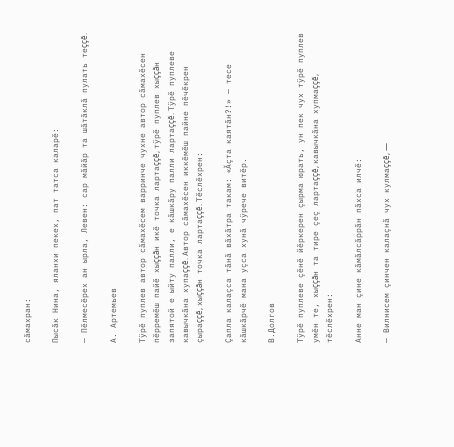сăмахран:

Пысăк Нина, яланхи пекех, пат татса каларĕ:

— Пĕлмесĕрех ан ырла, Левен: сар мăйăр та шăтăклă пулать теççĕ.

А. Артемьев

Тÿрĕ пуплев автор сăмахĕсем варринче чухне автор сăмахĕсен пĕрремĕш пайĕ хыççăн икĕ точка лартаççĕ, тÿрĕ пуплев хыççăн запятой е ыйту палли, е кăшкăру палли лартаççĕ. Тÿрĕ пуплеве кавычкăна хупаççĕ. Автор сăмахĕсен иккĕмĕш пайне пĕчĕкрен çыраççĕ, хыççăн точка лартаççĕ. Тĕслĕхрен:

Çапла калаçса тăнă вăхăтра такам: «Ăçта каятăн?!» — тесе кăшкăрчĕ мана уçса хунă чÿрече витĕр.

В.Долгов

Тÿрĕ пуплеве çĕнĕ йĕркерен çырма юрать, ун пек чух тÿрĕ пуплев умĕн те, хыççăн та тире çеç лартаççĕ, кавычкăна хупмаççĕ, тĕслĕхрен:

Анне ман çине кăмăлсăррăн пăхса илчĕ:

— Вилнисем çинчен калаçнă чух кулмаççĕ, —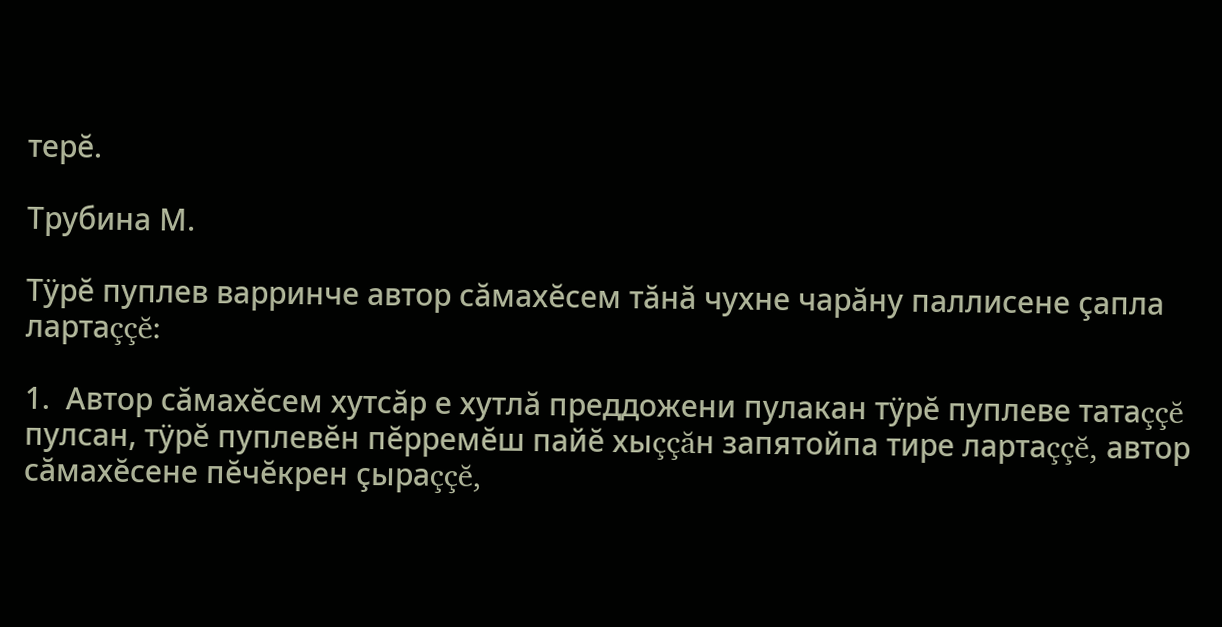терĕ.

Трубина М.

Тÿрĕ пуплев варринче автор сăмахĕсем тăнă чухне чарăну паллисене çапла лартаççĕ:

1.  Автор сăмахĕсем хутсăр е хутлă преддожени пулакан тÿрĕ пуплеве татаççĕ пулсан, тÿрĕ пуплевĕн пĕрремĕш пайĕ хыççăн запятойпа тире лартаççĕ, автор сăмахĕсене пĕчĕкрен çыраççĕ,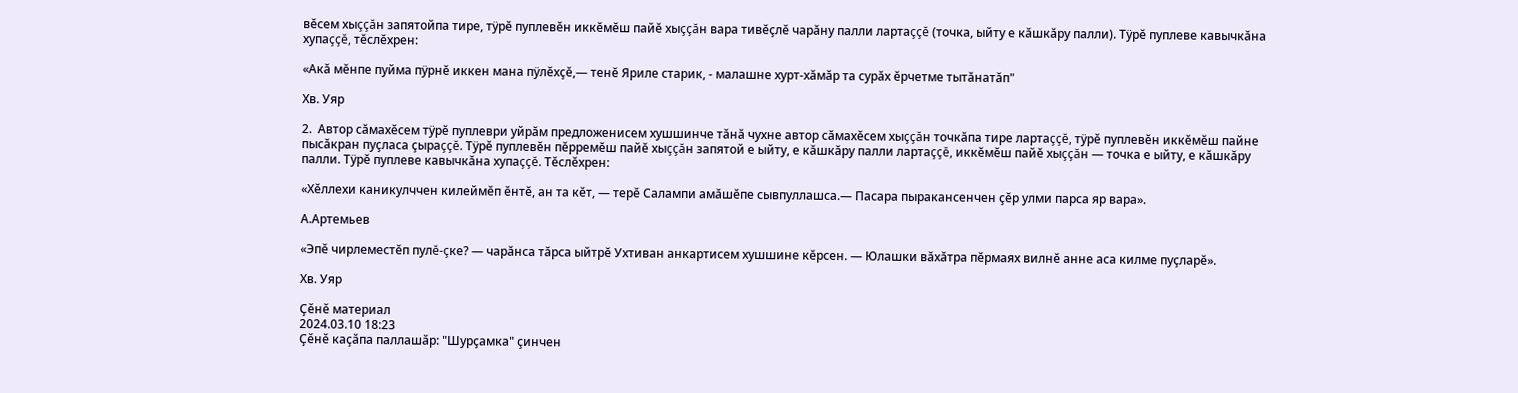вĕсем хыççăн запятойпа тире, тÿрĕ пуплевĕн иккĕмĕш пайĕ хыççăн вара тивĕçлĕ чарăну палли лартаççĕ (точка, ыйту е кăшкăру палли). Тÿрĕ пуплеве кавычкăна хупаççĕ, тĕслĕхрен:

«Акă мĕнпе пуйма пÿрнĕ иккен мана пÿлĕхçĕ,— тенĕ Яриле старик, - малашне хурт-хăмăр та сурăх ĕрчетме тытăнатăп"

Хв. Уяр

2.  Автор сăмахĕсем тÿрĕ пуплеври уйрăм предложенисем хушшинче тăнă чухне автор сăмахĕсем хыççăн точкăпа тире лартаççĕ, тÿрĕ пуплевĕн иккĕмĕш пайне пысăкран пуçласа çыраççĕ. Тÿрĕ пуплевĕн пĕрремĕш пайĕ хыççăн запятой е ыйту, е кăшкăру палли лартаççĕ, иккĕмĕш пайĕ хыççăн — точка е ыйту, е кăшкăру палли. Тÿрĕ пуплеве кавычкăна хупаççĕ. Тĕслĕхрен:

«Хĕллехи каникулччен килеймĕп ĕнтĕ, ан та кĕт, — терĕ Салампи амăшĕпе сывпуллашса.— Пасара пыракансенчен çĕр улми парса яр вара».

А.Артемьев

«Эпĕ чирлеместĕп пулĕ-çке? — чарăнса тăрса ыйтрĕ Ухтиван анкартисем хушшине кĕрсен. — Юлашки вăхăтра пĕрмаях вилнĕ анне аса килме пуçларĕ».

Хв. Уяр

Ҫӗнӗ материал
2024.03.10 18:23
Ҫӗнӗ каҫӑпа паллашӑр: "Шурçамка" çинчен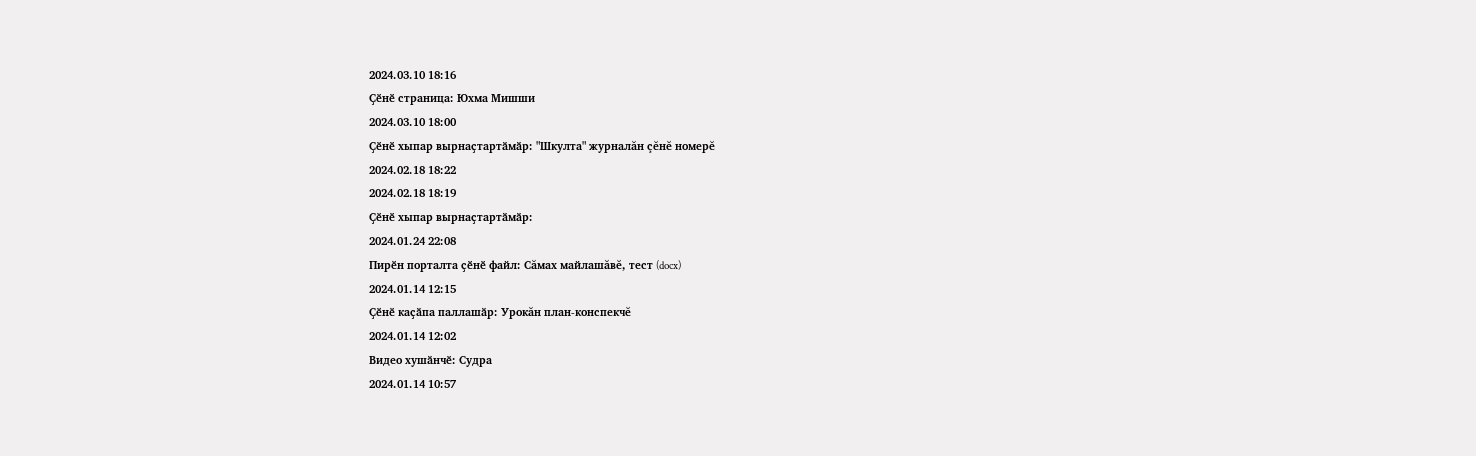2024.03.10 18:16
Ҫӗнӗ страница: Юхма Мишши
2024.03.10 18:00
Ҫӗнӗ хыпар вырнаҫтартӑмӑр: "Шкулта" журналăн çĕнĕ номерĕ
2024.02.18 18:22
2024.02.18 18:19
Ҫӗнӗ хыпар вырнаҫтартӑмӑр:
2024.01.24 22:08
Пирӗн порталта ҫӗнӗ файл: Сăмах майлашăвĕ, тест (docx)
2024.01.14 12:15
Ҫӗнӗ каҫӑпа паллашӑр: Урокăн план-конспекчĕ
2024.01.14 12:02
Видео хушӑнчӗ: Судра
2024.01.14 10:57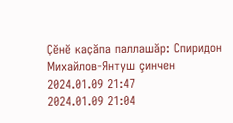Ҫӗнӗ каҫӑпа паллашӑр: Спиридон Михайлов-Янтуш çинчен
2024.01.09 21:47
2024.01.09 21:04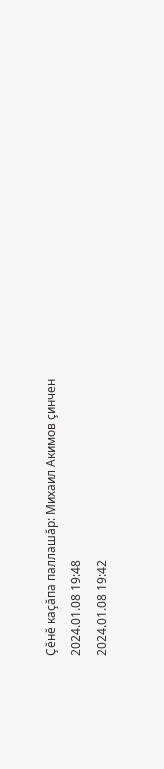Ҫӗнӗ каҫӑпа паллашӑр: Михаил Акимов çинчен
2024.01.08 19:48
2024.01.08 19:42